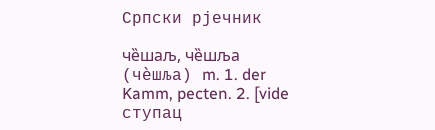Српски рјечник

че̏шаљ, че̏шља (чѐшља) m. 1. der Kamm, pecten. 2. [vide ступац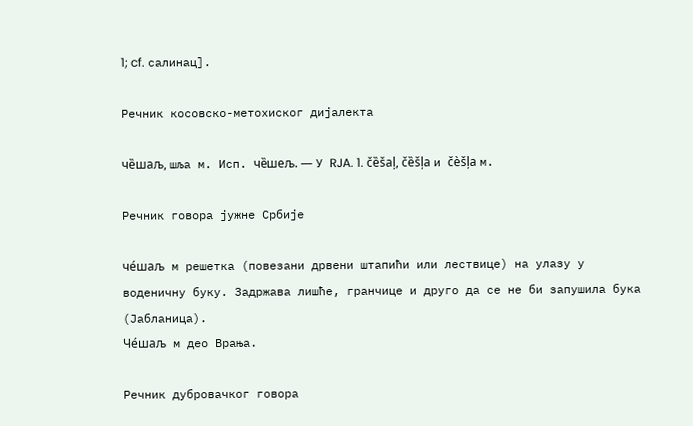1; cf. салинац].

Речник косовско-метохиског дијалекта

че̏шаљ, шља м. Исп. че̏шељ. — У RJA. 1. čȅšaļ, čȅšļa и čèšļa м.

Речник говора јужне Србије

че́шаљ м решетка (повезани дрвени штапићи или лествице) на улазу у воденичну буку. Задржава лишће, гранчице и друго да се не би запушила бука (Јабланица).
Че́шаљ м део Врања.

Речник дубровачког говора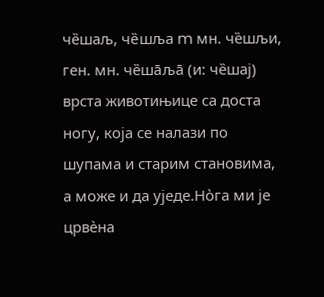че̏шаљ, че̏шља m мн. че̏шљи, ген. мн. че̏ша̄ља̄ (и: че̏шај) врста животињице са доста ногу, која се налази по шупама и старим становима, а може и да уједе.Но̀га ми је црвѐна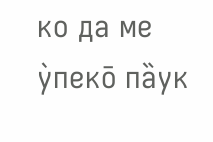ко да ме у̀пеко̄ па̏ук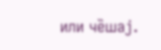или че̏шај.